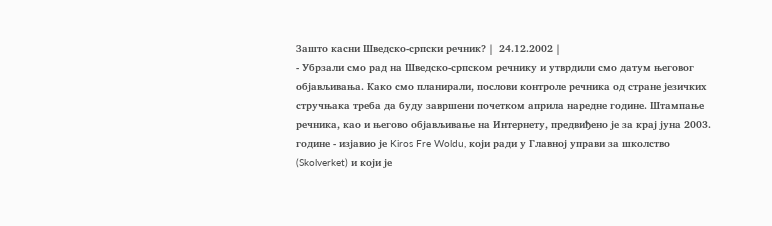Зашто касни Шведско-српски речник? |  24.12.2002 |
- Убрзали смо рад на Шведско-српском речнику и утврдили смо датум његовог објављивања. Како смо планирали, послови контроле речника од стране језичких стручњака треба да буду завршени почетком априла наредне године. Штампање речника, као и његово објављивање на Интернету, предвиђено је за крај јуна 2003. године - изјавио је Kiros Fre Woldu, који ради у Главној управи за школство (Skolverket) и који је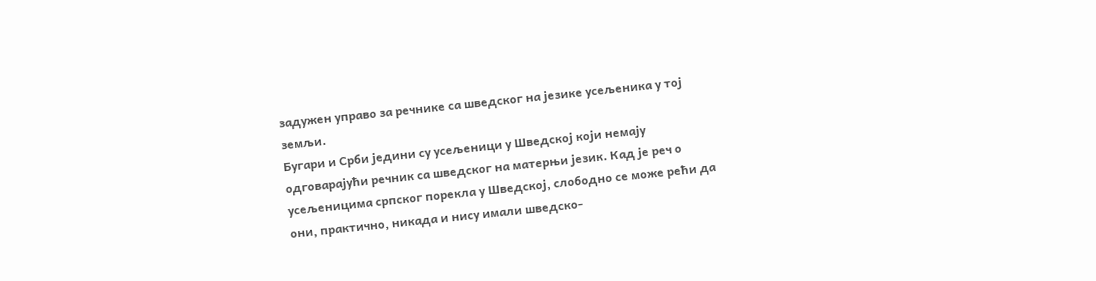задужен управо за речнике са шведског на језике усељеника у тој земљи.
Бугари и Срби једини су усељеници у Шведској који немају одговарајући речник са шведског на матерњи језик. Кад је реч о усељеницима српског порекла у Шведској, слободно се може рећи да они, практично, никада и нису имали шведско-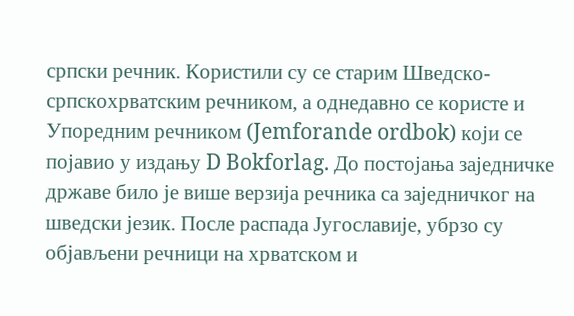српски речник. Користили су се старим Шведско-српскохрватским речником, а однедавно се користе и Упоредним речником (Jemforande ordbok) који се појавио у издању D Bokforlag. До постојања заједничке државе било је више верзија речника са заједничког на шведски језик. После распада Југославије, убрзо су објављени речници на хрватском и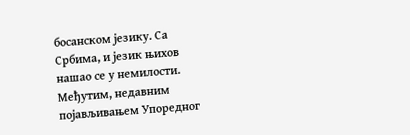босанском језику. Са Србима, и језик њихов нашао се у немилости. Међутим, недавним појављивањем Упоредног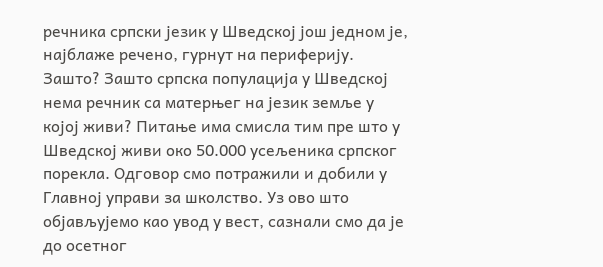речника српски језик у Шведској још једном је, најблаже речено, гурнут на периферију.
Зашто? Зашто српска популација у Шведској нема речник са матерњег на језик земље у којој живи? Питање има смисла тим пре што у Шведској живи око 50.000 усељеника српског порекла. Одговор смо потражили и добили у Главној управи за школство. Уз ово што објављујемо као увод у вест, сазнали смо да је до осетног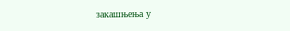закашњења у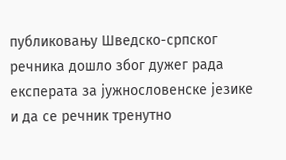публиковању Шведско-српског речника дошло због дужег рада експерата за јужнословенске језике и да се речник тренутно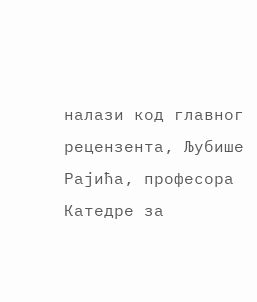налази код главног рецензента, Љубише Рајића, професора Катедре за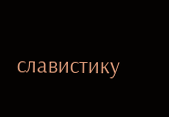славистику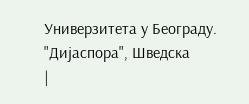Универзитета у Београду.
"Дијаспора", Шведска
|